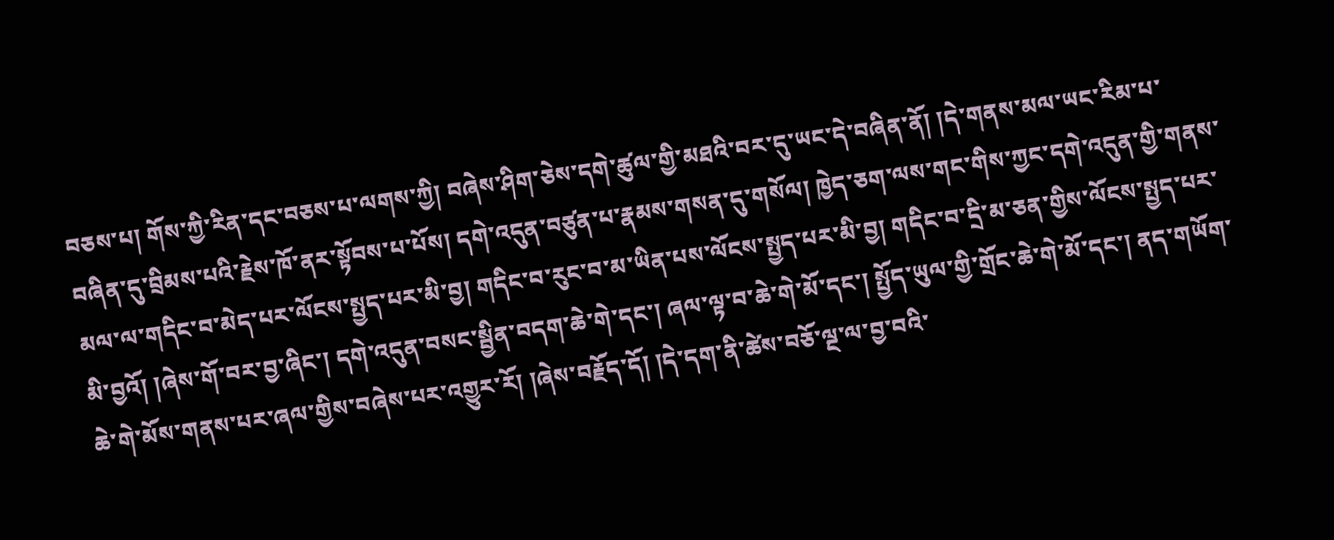བཅས་པ། གོས་ཀྱི་རིན་དང་བཅས་པ་ལགས་ཀྱི། བཞེས་ཤིག་ཅེས་དགེ་ཚུལ་གྱི་མཐའི་བར་དུ་ཡང་དེ་བཞིན་ནོ། །དེ་གནས་མལ་ཡང་རིམ་པ་བཞིན་དུ་བྲིམས་པའི་རྗེས་ཁོ་ནར་སྟོབས་པ་པོས། དགེ་འདུན་བཙུན་པ་རྣམས་གསན་དུ་གསོལ། ཁྱེད་ཅག་ལས་གང་གིས་ཀྱང་དགེ་འདུན་གྱི་གནས་མལ་ལ་གདིང་བ་མེད་པར་ལོངས་སྤྱད་པར་མི་བྱ། གདིང་བ་རུང་བ་མ་ཡིན་པས་ལོངས་སྤྱད་པར་མི་བྱ། གདིང་བ་དྲི་མ་ཅན་གྱིས་ལོངས་སྤྱད་པར་མི་བྱའོ། །ཞེས་གོ་བར་བྱ་ཞིང་། དགེ་འདུན་བསང་སྦྱིན་བདག་ཆེ་གེ་དང་། ཞལ་ལྟ་བ་ཆེ་གེ་མོ་དང་། སྤྱོད་ཡུལ་གྱི་གྲོང་ཆེ་གེ་མོ་དང་། ནད་གཡོག་ཆེ་གེ་མོས་གནས་པར་ཞལ་གྱིས་བཞེས་པར་འགྱུར་རོ། །ཞེས་བརྗོད་དོ། །དེ་དག་ནི་ཚེས་བཅོ་ལྔ་ལ་བྱ་བའི་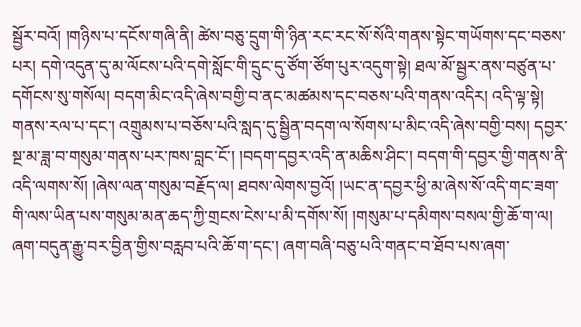སྦྱོར་བའོ། །གཉིས་པ་དངོས་གཞི་ནི། ཚེས་བཅུ་དྲུག་གི་ཉིན་རང་རང་སོ་སོའི་གནས་སྟེང་གཡོགས་དང་བཅས་པར། དགེ་འདུན་དུ་མ་ལོངས་པའི་དགེ་སློང་གི་དྲུང་དུ་ཙོག་ཙོག་པུར་འདུག་སྟེ། ཐལ་མོ་སྦྱར་ནས་བཙུན་པ་དགོངས་སུ་གསོལ། བདག་མིང་འདི་ཞེས་བགྱི་བ་ནང་མཚམས་དང་བཅས་པའི་གནས་འདིར། འདི་ལྟ་སྟེ། གནས་རལ་པ་དང་། འགྲུམས་པ་བཅོས་པའི་སླད་དུ་སྦྱིན་བདག་ལ་སོགས་པ་མིང་འདི་ཞེས་བགྱི་བས། དབྱར་སྔ་མ་ཟླ་བ་གསུམ་གནས་པར་ཁས་བླང་ངོ་། །བདག་དབྱར་འདི་ན་མཆིས་ཤིང་། བདག་གི་དབྱར་གྱི་གནས་ནི་འདི་ལགས་སོ། །ཞེས་ལན་གསུམ་བརྗོད་ལ། ཐབས་ལེགས་བྱའོ། །ཡང་ན་དབྱར་ཕྱི་མ་ཞེས་སོ་འདི་གང་ཟག་གི་ལས་ཡིན་པས་གསུམ་མན་ཆད་ཀྱི་གྲངས་ངེས་པ་མི་དགོས་སོ། །གསུམ་པ་དམིགས་བསལ་གྱི་ཆོ་ག་ལ། ཞག་བདུན་རྒྱུ་བར་བྱིན་གྱིས་བརླབ་པའི་ཆོ་ག་དང་། ཞག་བཞི་བཅུ་པའི་གནང་བ་ཐོབ་པས་ཞག་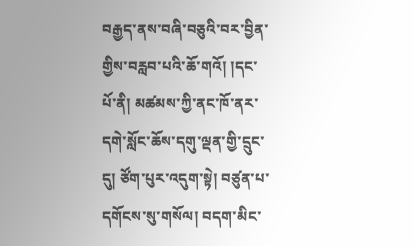བརྒྱད་ནས་བཞི་བཅུའི་བར་བྱིན་གྱིས་བརླབ་པའི་ཆོ་གའོ། །དང་པོ་ནི། མཚམས་ཀྱི་ནང་ཁོ་ནར་དགེ་སློང་ཆོས་དགུ་ལྡན་གྱི་དྲུང་དུ། ཙོག་པུར་འདུག་སྟེ། བཙུན་པ་དགོངས་སུ་གསོལ། བདག་མིང་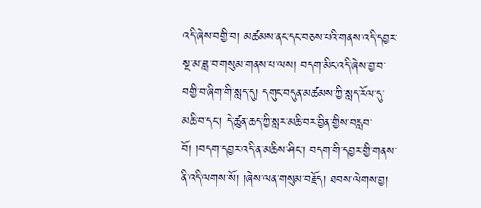འདི་ཞེས་བགྱི་བ། མཚམས་ནང་དང་བཅས་པའི་གནས་འདི་དབྱར་སྔ་མ་ཟླ་བ་གསུམ་གནས་པ་ལས། བདག་མིང་འདི་ཞེས་བྱ་བ་བགྱི་བ་ཞིག་གི་སླད་དུ། དགུང་བདུན་མཚམས་ཀྱི་སླད་རོལ་དུ་མཆི་བ་དང་། དེ་ཚུན་ཆད་ཀྱི་སླར་མཆི་བར་བྱིན་གྱིས་བརླབ་བོ། །བདག་དབྱར་འདི་ན་མཆིས་ཤིང་། བདག་གི་དབྱར་གྱི་གནས་ནི་འདི་ལགས་སོ། །ཞེས་ལན་གསུམ་བརྗོད། ཐབས་ལེགས་བྱ།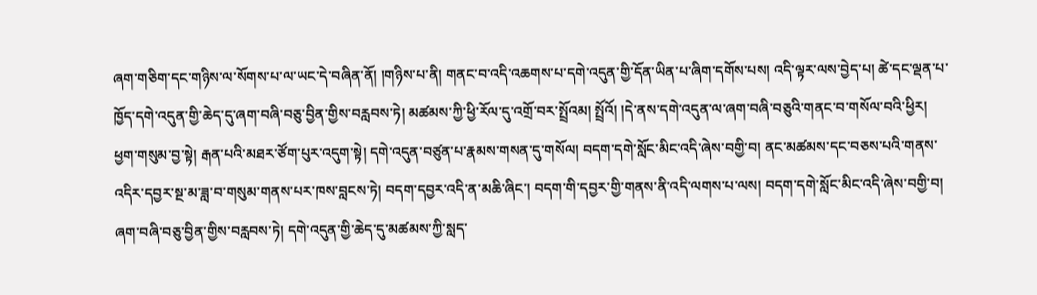ཞག་གཅིག་དང་གཉིས་ལ་སོགས་པ་ལ་ཡང་དེ་བཞིན་ནོ། །གཉིས་པ་ནི། གནང་བ་འདི་འཆགས་པ་དགེ་འདུན་གྱི་དོན་ཡིན་པ་ཞིག་དགོས་པས། འདི་ལྟར་ལས་བྱེད་པ། ཚེ་དང་ལྡན་པ་ཁྱོད་དགེ་འདུན་གྱི་ཆེད་དུ་ཞག་བཞི་བཅུ་བྱིན་གྱིས་བརླབས་ཏེ། མཚམས་ཀྱི་ཕྱི་རོལ་དུ་འགྲོ་བར་སྤྲོའམ། སྤྲོའོ། །དེ་ནས་དགེ་འདུན་ལ་ཞག་བཞི་བཅུའི་གནང་བ་གསོལ་བའི་ཕྱིར། ཕྱག་གསུམ་བྱ་སྟེ། རྒན་པའི་མཐར་ཙོག་པུར་འདུག་སྟེ། དགེ་འདུན་བཙུན་པ་རྣམས་གསན་དུ་གསོལ། བདག་དགེ་སློང་མིང་འདི་ཞེས་བགྱི་བ། ནང་མཚམས་དང་བཅས་པའི་གནས་འདིར་དབྱར་སྔ་མ་ཟླ་བ་གསུམ་གནས་པར་ཁས་བླངས་ཏེ། བདག་དབྱར་འདི་ན་མཆི་ཞིང་། བདག་གི་དབྱར་གྱི་གནས་ནི་འདི་ལགས་པ་ལས། བདག་དགེ་སློང་མིང་འདི་ཞེས་བགྱི་བ། ཞག་བཞི་བཅུ་བྱིན་གྱིས་བརླབས་ཏེ། དགེ་འདུན་གྱི་ཆེད་དུ་མཚམས་ཀྱི་སླད་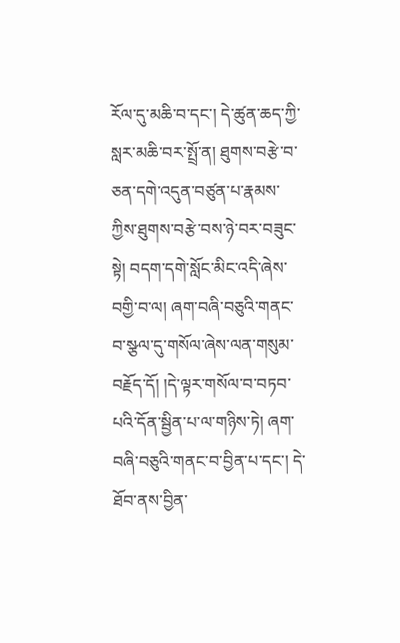རོལ་དུ་མཆི་བ་དང་། དེ་ཚུན་ཆད་ཀྱི་སླར་མཆི་བར་སྤྲོ་ན། ཐུགས་བརྩེ་བ་ཅན་དགེ་འདུན་བཙུན་པ་རྣམས་ཀྱིས་ཐུགས་བརྩེ་བས་ཉེ་བར་བཟུང་སྟེ། བདག་དགེ་སློང་མིང་འདི་ཞེས་བགྱི་བ་ལ། ཞག་བཞི་བཅུའི་གནང་བ་སྩལ་དུ་གསོལ་ཞེས་ལན་གསུམ་བརྗོད་དོ། །དེ་ལྟར་གསོལ་བ་བཏབ་པའི་དོན་སྦྱིན་པ་ལ་གཉིས་ཏེ། ཞག་བཞི་བཅུའི་གནང་བ་བྱིན་པ་དང་། དེ་ཐོབ་ནས་བྱིན་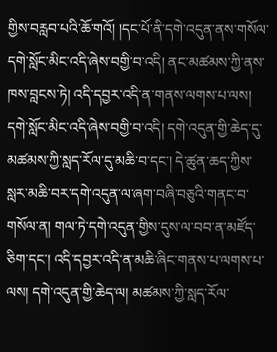གྱིས་བརླབ་པའི་ཆོ་གའོ། །དང་པོ་ནི་དགེ་འདུན་ནས་གསོལ་དགེ་སློང་མིང་འདི་ཞེས་བགྱི་བ་འདི། ནང་མཚམས་ཀྱི་ནས་ཁས་བླངས་ཏེ། འདི་དབྱར་འདི་ན་གནས་ལགས་པ་ལས། དགེ་སློང་མིང་འདི་ཞེས་བགྱི་བ་འདི། དགེ་འདུན་གྱི་ཆེད་དུ་མཚམས་ཀྱི་སླད་རོལ་དུ་མཆི་བ་དང་། དེ་ཚུན་ཆད་ཀྱིས་སླར་མཆི་བར་དགེ་འདུན་ལ་ཞག་བཞི་བཅུའི་གནང་བ་གསོལ་ན། གལ་ཏེ་དགེ་འདུན་གྱིས་དུས་ལ་བབ་ན་མཛོད་ཅིག་དང་། འདི་དབྱར་འདི་ན་མཆི་ཞིང་གནས་པ་ལགས་པ་ལས། དགེ་འདུན་གྱི་ཆེད་ལ། མཚམས་ཀྱི་སླད་རོལ་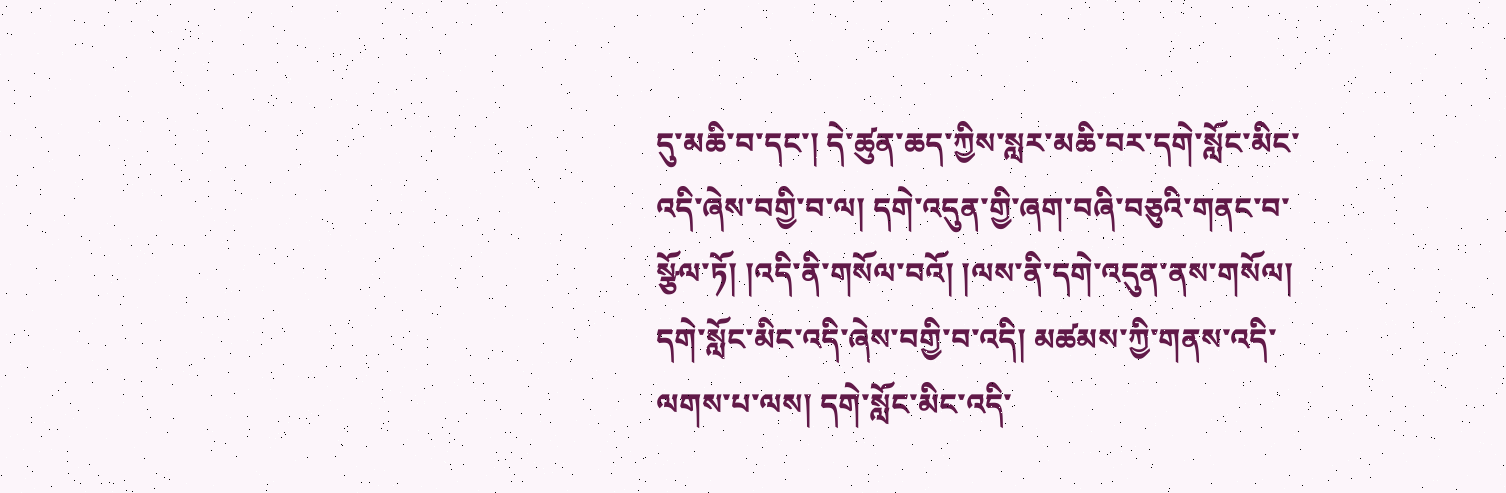དུ་མཆི་བ་དང་། དེ་ཚུན་ཆད་ཀྱིས་སླར་མཆི་བར་དགེ་སློང་མིང་འདི་ཞེས་བགྱི་བ་ལ། དགེ་འདུན་གྱི་ཞག་བཞི་བཅུའི་གནང་བ་སྩོལ་ཏོ། །འདི་ནི་གསོལ་བའོ། །ལས་ནི་དགེ་འདུན་ནས་གསོལ། དགེ་སློང་མིང་འདི་ཞེས་བགྱི་བ་འདི། མཚམས་ཀྱི་གནས་འདི་ལགས་པ་ལས། དགེ་སློང་མིང་འདི་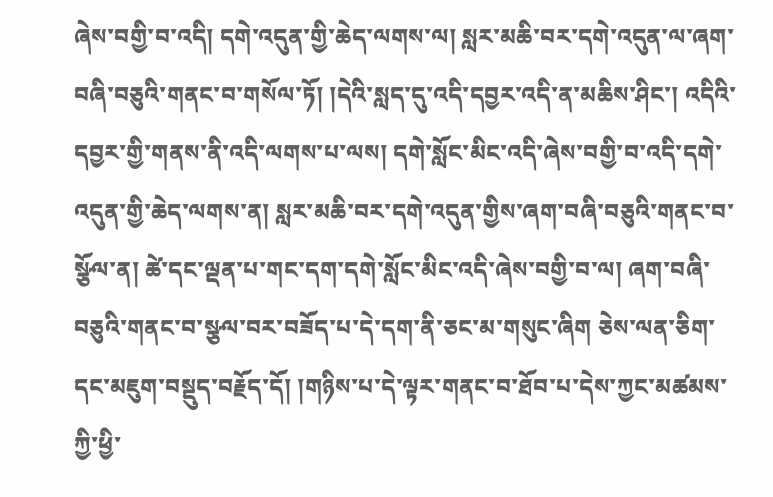ཞེས་བགྱི་བ་འདི། དགེ་འདུན་གྱི་ཆེད་ལགས་ལ། སླར་མཆི་བར་དགེ་འདུན་ལ་ཞག་བཞི་བཅུའི་གནང་བ་གསོལ་ཏོ། །དེའི་སླད་དུ་འདི་དབྱར་འདི་ན་མཆིས་ཤིང་། འདིའི་དབྱར་གྱི་གནས་ནི་འདི་ལགས་པ་ལས། དགེ་སློང་མིང་འདི་ཞེས་བགྱི་བ་འདི་དགེ་འདུན་གྱི་ཆེད་ལགས་ན། སླར་མཆི་བར་དགེ་འདུན་གྱིས་ཞག་བཞི་བཅུའི་གནང་བ་སྩོལ་ན། ཚེ་དང་ལྡན་པ་གང་དག་དགེ་སློང་མིང་འདི་ཞེས་བགྱི་བ་ལ། ཞག་བཞི་བཅུའི་གནང་བ་སྩལ་བར་བཟོད་པ་དེ་དག་ནི་ཅང་མ་གསུང་ཞིག ཅེས་ལན་ཅིག་དང་མཇུག་བསྡུད་བརྗོད་དོ། །གཉིས་པ་དེ་ལྟར་གནང་བ་ཐོབ་པ་དེས་ཀྱང་མཚམས་ཀྱི་ཕྱི་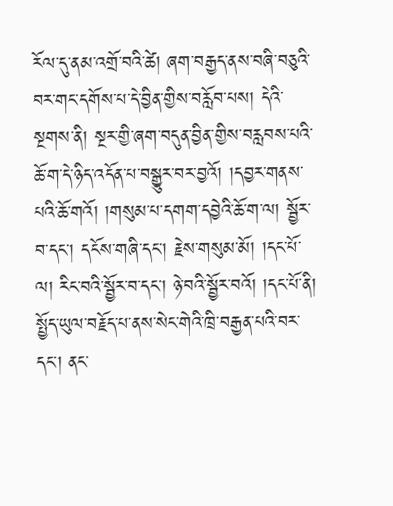རོལ་དུ་ནམ་འགྲོ་བའི་ཚེ། ཞག་བརྒྱད་ནས་བཞི་བཅུའི་བར་གང་དགོས་པ་དེ་བྱིན་གྱིས་བརློབ་པས། དེའི་སྔགས་ནི། སྔར་གྱི་ཞག་བདུན་བྱིན་གྱིས་བརླབས་པའི་ཆོ་ག་དེ་ཉིད་འདོན་པ་བསྒྱུར་བར་བྱའོ། །དབྱར་གནས་པའི་ཆོ་གའོ། །གསུམ་པ་དགག་དབྱེའི་ཆོ་ག་ལ། སྦྱོར་བ་དང་། དངོས་གཞི་དང་། རྗེས་གསུམ་མོ། །དང་པོ་ལ། རིང་བའི་སྦྱོར་བ་དང་། ཉེ་བའི་སྦྱོར་བའོ། །དང་པོ་ནི། སྤྱོད་ཡུལ་བརྗོད་པ་ནས་སེང་གེའི་ཁྲི་བརྒྱན་པའི་བར་དང་། ནང་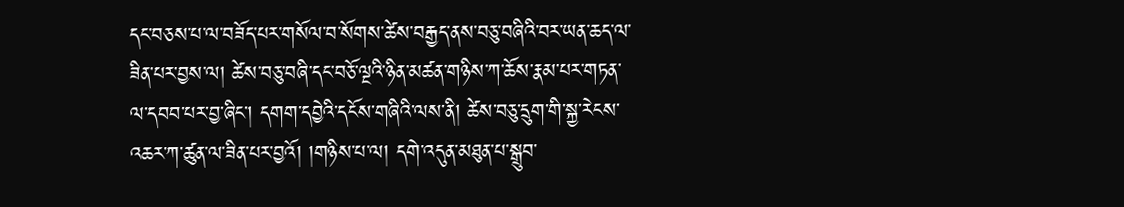དང་བཅས་པ་ལ་བཟོད་པར་གསོལ་བ་སོགས་ཚེས་བརྒྱད་ནས་བཅུ་བཞིའི་བར་ཡན་ཆད་ལ་ཟིན་པར་བྱས་ལ། ཚེས་བཅུ་བཞི་དང་བཅོ་ལྔའི་ཉིན་མཚན་གཉིས་ཀ་ཆོས་རྣམ་པར་གཏན་ལ་དབབ་པར་བྱ་ཞིང་། དགག་དབྱེའི་དངོས་གཞིའི་ལས་ནི། ཚེས་བཅུ་དྲུག་གི་སྐྱ་རེངས་འཆར་ཀ་ཚུན་ལ་ཟིན་པར་བྱའོ། །གཉིས་པ་ལ། དགེ་འདུན་མཐུན་པ་སྒྲུབ་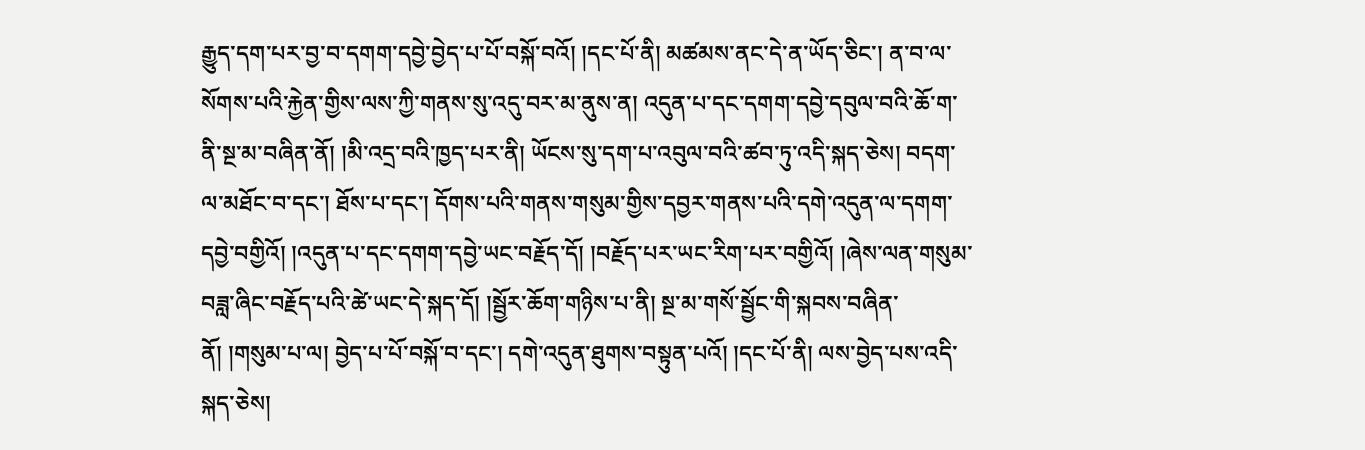རྒྱུད་དག་པར་བྱ་བ་དགག་དབྱེ་བྱེད་པ་པོ་བསྐོ་བའོ། །དང་པོ་ནི། མཚམས་ནང་དེ་ན་ཡོད་ཅིང་། ན་བ་ལ་སོགས་པའི་རྐྱེན་གྱིས་ལས་ཀྱི་གནས་སུ་འདུ་བར་མ་ནུས་ན། འདུན་པ་དང་དགག་དབྱེ་དབུལ་བའི་ཆོ་ག་ནི་སྔ་མ་བཞིན་ནོ། །མི་འདྲ་བའི་ཁྱད་པར་ནི། ཡོངས་སུ་དག་པ་འབུལ་བའི་ཚབ་ཏུ་འདི་སྐད་ཅེས། བདག་ལ་མཐོང་བ་དང་། ཐོས་པ་དང་། དོགས་པའི་གནས་གསུམ་གྱིས་དབྱར་གནས་པའི་དགེ་འདུན་ལ་དགག་དབྱེ་བགྱིའོ། །འདུན་པ་དང་དགག་དབྱེ་ཡང་བརྗོད་དོ། །བརྗོད་པར་ཡང་རིག་པར་བགྱིའོ། །ཞེས་ལན་གསུམ་བཟླ་ཞིང་བརྗོད་པའི་ཚེ་ཡང་དེ་སྐད་དོ། །སྦྱོར་ཆོག་གཉིས་པ་ནི། སྔ་མ་གསོ་སྦྱོང་གི་སྐབས་བཞིན་ནོ། །གསུམ་པ་ལ། བྱེད་པ་པོ་བསྐོ་བ་དང་། དགེ་འདུན་ཐུགས་བསྟུན་པའོ། །དང་པོ་ནི། ལས་བྱེད་པས་འདི་སྐད་ཅེས།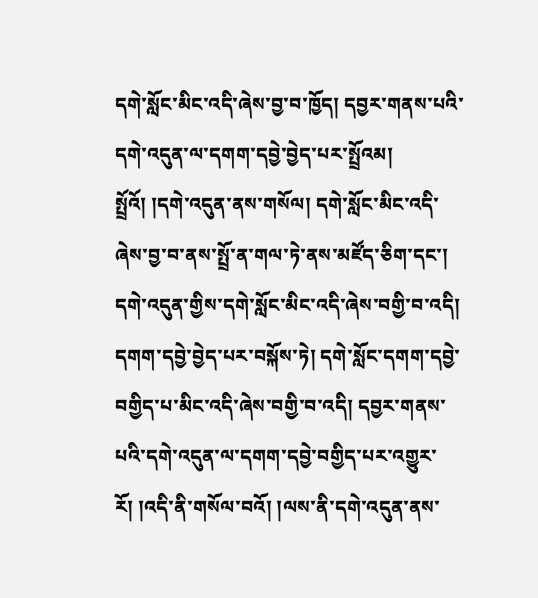དགེ་སློང་མིང་འདི་ཞེས་བྱ་བ་ཁྱོད། དབྱར་གནས་པའི་དགེ་འདུན་ལ་དགག་དབྱེ་བྱེད་པར་སྤྲོའམ། སྤྲོའོ། །དགེ་འདུན་ནས་གསོལ། དགེ་སློང་མིང་འདི་ཞེས་བྱ་བ་ནས་སྤྲོ་ན་གལ་ཏེ་ནས་མཛོད་ཅིག་དང་། དགེ་འདུན་གྱིས་དགེ་སློང་མིང་འདི་ཞེས་བགྱི་བ་འདི། དགག་དབྱེ་བྱེད་པར་བསྐོས་ཏེ། དགེ་སློང་དགག་དབྱེ་བགྱིད་པ་མིང་འདི་ཞེས་བགྱི་བ་འདི། དབྱར་གནས་པའི་དགེ་འདུན་ལ་དགག་དབྱེ་བགྱིད་པར་འགྱུར་རོ། །འདི་ནི་གསོལ་བའོ། །ལས་ནི་དགེ་འདུན་ནས་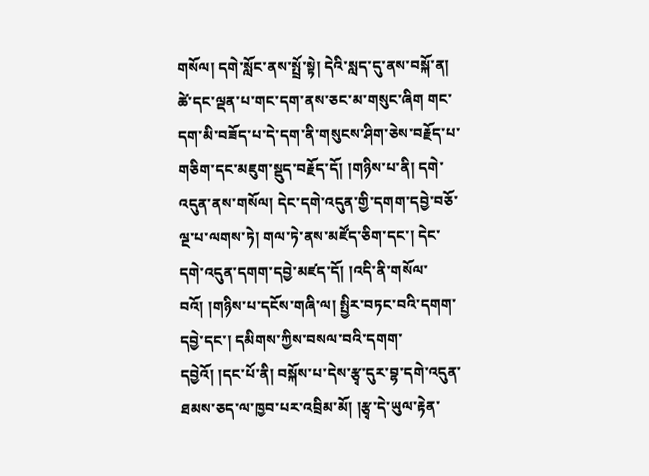གསོལ། དགེ་སློང་ནས་སྤྲོ་སྟེ། དེའི་སླད་དུ་ནས་བསྐོ་ན། ཚེ་དང་ལྡན་པ་གང་དག་ནས་ཅང་མ་གསུང་ཞིག གང་དག་མི་བཟོད་པ་དེ་དག་ནི་གསུངས་ཤིག་ཅེས་བརྗོད་པ་གཅིག་དང་མཇུག་སྡུད་བརྗོད་དོ། །གཉིས་པ་ནི། དགེ་འདུན་ནས་གསོལ། དེང་དགེ་འདུན་གྱི་དགག་དབྱེ་བཅོ་ལྔ་པ་ལགས་ཏེ། གལ་ཏེ་ནས་མཛོད་ཅིག་དང་། དེང་དགེ་འདུན་དགག་དབྱེ་མཛད་དོ། །འདི་ནི་གསོལ་བའོ། །གཉིས་པ་དངོས་གཞི་ལ། སྤྱིར་བཏང་བའི་དགག་དབྱེ་དང་། དམིགས་ཀྱིས་བསལ་བའི་དགག་དབྱེའོ། །དང་པོ་ནི། བསྐོས་པ་དེས་རྩྭ་དུར་བྷ་དགེ་འདུན་ཐམས་ཅད་ལ་ཁྱབ་པར་འབྲིམ་མོ། །རྩྭ་དེ་ཡུལ་རྟེན་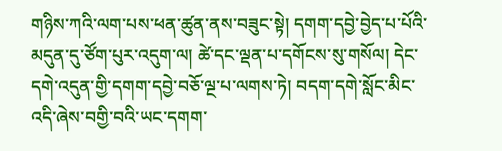གཉིས་ཀའི་ལག་པས་ཕན་ཚུན་ནས་བཟུང་སྟེ། དགག་དབྱེ་བྱེད་པ་པོའི་མདུན་དུ་ཙོག་པུར་འདུག་ལ། ཚེ་དང་ལྡན་པ་དགོངས་སུ་གསོལ། དེང་དགེ་འདུན་གྱི་དགག་དབྱེ་བཅོ་ལྔ་པ་ལགས་ཏེ། བདག་དགེ་སློང་མིང་འདི་ཞེས་བགྱི་བའི་ཡང་དགག་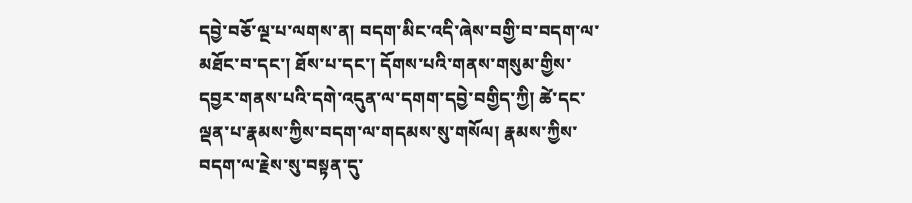དབྱེ་བཅོ་ལྔ་པ་ལགས་ན། བདག་མིང་འདི་ཞེས་བགྱི་བ་བདག་ལ་མཐོང་བ་དང་། ཐོས་པ་དང་། དོགས་པའི་གནས་གསུམ་གྱིས་དབྱར་གནས་པའི་དགེ་འདུན་ལ་དགག་དབྱེ་བགྱིད་ཀྱི། ཚེ་དང་ལྡན་པ་རྣམས་ཀྱིས་བདག་ལ་གདམས་སུ་གསོལ། རྣམས་ཀྱིས་བདག་ལ་རྗེས་སུ་བསྟན་དུ་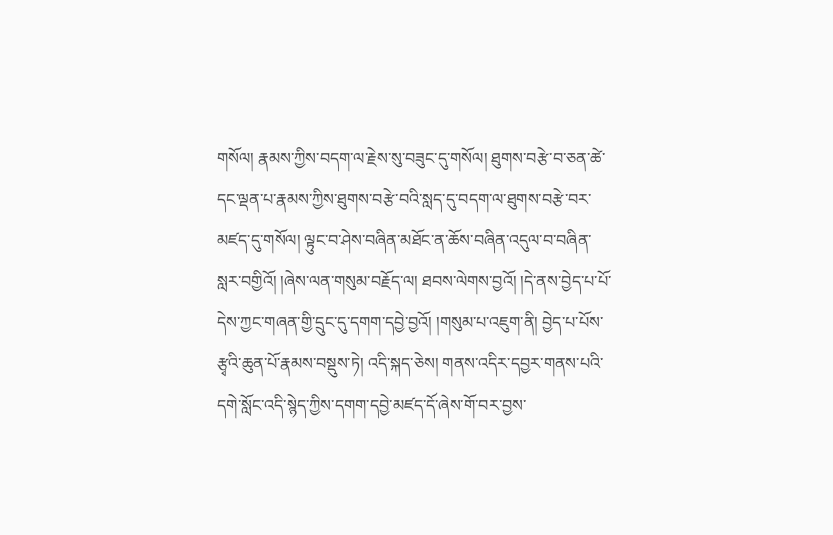གསོལ། རྣམས་ཀྱིས་བདག་ལ་རྗེས་སུ་བཟུང་དུ་གསོལ། ཐུགས་བརྩེ་བ་ཅན་ཚེ་དང་ལྡན་པ་རྣམས་ཀྱིས་ཐུགས་བརྩེ་བའི་སླད་དུ་བདག་ལ་ཐུགས་བརྩེ་བར་མཛད་དུ་གསོལ། ལྟུང་བ་ཤེས་བཞིན་མཐོང་ན་ཆོས་བཞིན་འདུལ་བ་བཞིན་སླར་བགྱིའོ། །ཞེས་ལན་གསུམ་བརྗོད་ལ། ཐབས་ལེགས་བྱའོ། །དེ་ནས་བྱེད་པ་པོ་དེས་ཀྱང་གཞན་གྱི་དྲུང་དུ་དགག་དབྱེ་བྱའོ། །གསུམ་པ་འཇུག་ནི། བྱེད་པ་པོས་རྩྭའི་ཆུན་པོ་རྣམས་བསྡུས་ཏེ། འདི་སྐད་ཅེས། གནས་འདིར་དབྱར་གནས་པའི་དགེ་སློང་འདི་སྙེད་ཀྱིས་དགག་དབྱེ་མཛད་དོ་ཞེས་གོ་བར་བྱས་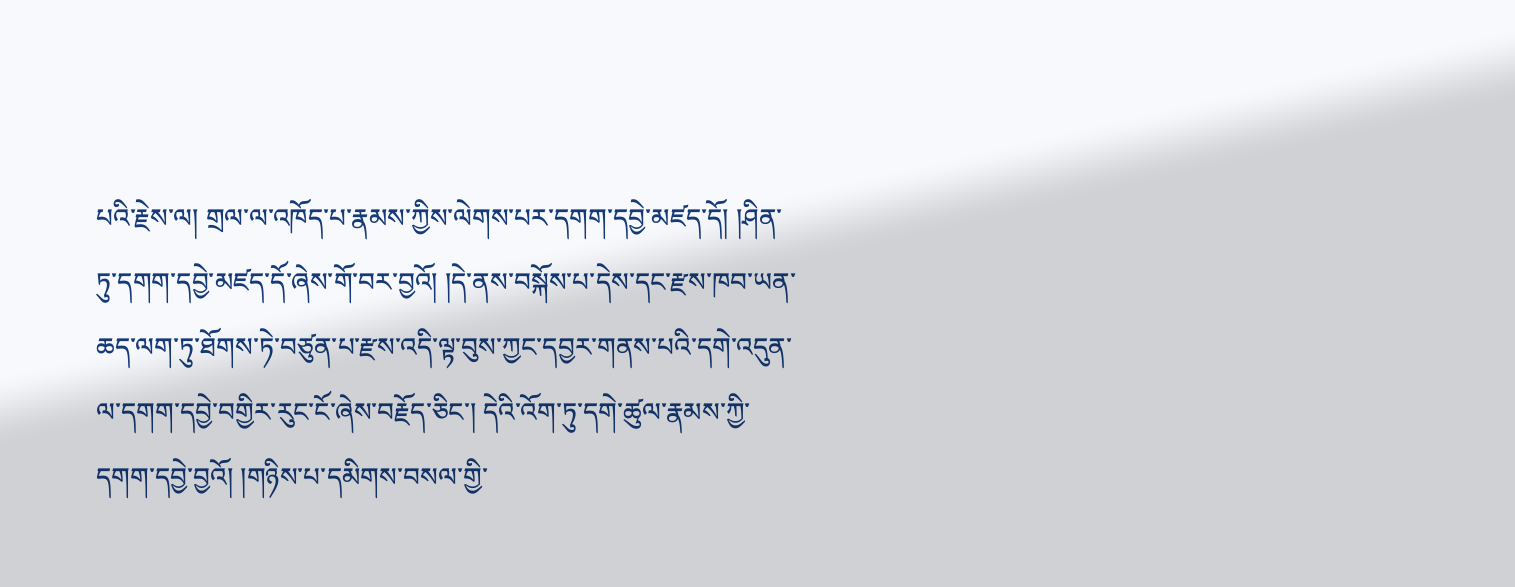པའི་རྗེས་ལ། གྲལ་ལ་འཁོད་པ་རྣམས་ཀྱིས་ལེགས་པར་དགག་དབྱེ་མཛད་དོ། །ཤིན་ཏུ་དགག་དབྱེ་མཛད་དོ་ཞེས་གོ་བར་བྱའོ། །དེ་ནས་བསྐོས་པ་དེས་དང་རྫས་ཁབ་ཡན་ཆད་ལག་ཏུ་ཐོགས་ཏེ་བཙུན་པ་རྫས་འདི་ལྟ་བུས་ཀྱང་དབྱར་གནས་པའི་དགེ་འདུན་ལ་དགག་དབྱེ་བགྱིར་རུང་ངོ་ཞེས་བརྗོད་ཅིང་། དེའི་འོག་ཏུ་དགེ་ཚུལ་རྣམས་ཀྱི་དགག་དབྱེ་བྱའོ། །གཉིས་པ་དམིགས་བསལ་གྱི་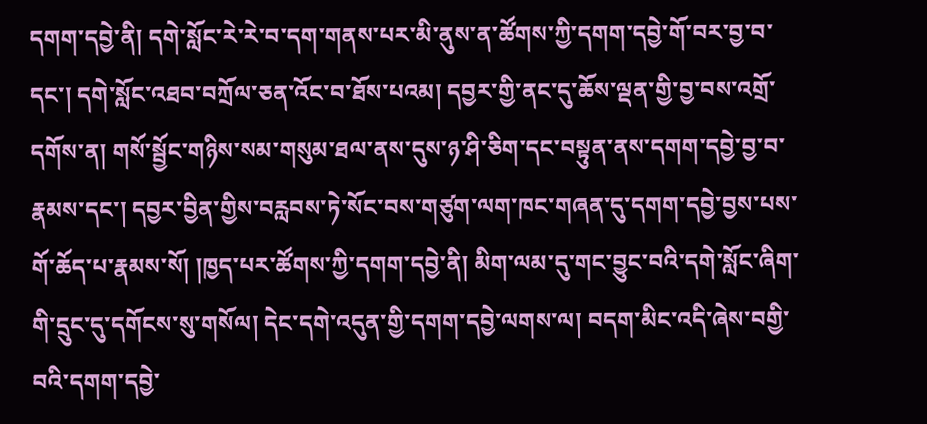དགག་དབྱེ་ནི། དགེ་སློང་རེ་རེ་བ་དག་གནས་པར་མི་ནུས་ན་ཚོགས་ཀྱི་དགག་དབྱེ་གོ་བར་བྱ་བ་དང་། དགེ་སློང་འཐབ་བཀྲོལ་ཅན་འོང་བ་ཐོས་པའམ། དབྱར་གྱི་ནང་དུ་ཆོས་ལྡན་གྱི་བྱ་བས་འགྲོ་དགོས་ན། གསོ་སྦྱོང་གཉིས་སམ་གསུམ་ཐལ་ནས་དུས་ཉ་ཤི་ཅིག་དང་བསྟུན་ནས་དགག་དབྱེ་བྱ་བ་རྣམས་དང་། དབྱར་བྱིན་གྱིས་བརླབས་ཏེ་སོང་བས་གཙུག་ལག་ཁང་གཞན་དུ་དགག་དབྱེ་བྱས་པས་གོ་ཆོད་པ་རྣམས་སོ། །ཁྱད་པར་ཚོགས་ཀྱི་དགག་དབྱེ་ནི། མིག་ལམ་དུ་གང་བྱུང་བའི་དགེ་སློང་ཞིག་གི་དྲུང་དུ་དགོངས་སུ་གསོལ། དེང་དགེ་འདུན་གྱི་དགག་དབྱེ་ལགས་ལ། བདག་མིང་འདི་ཞེས་བགྱི་བའི་དགག་དབྱེ་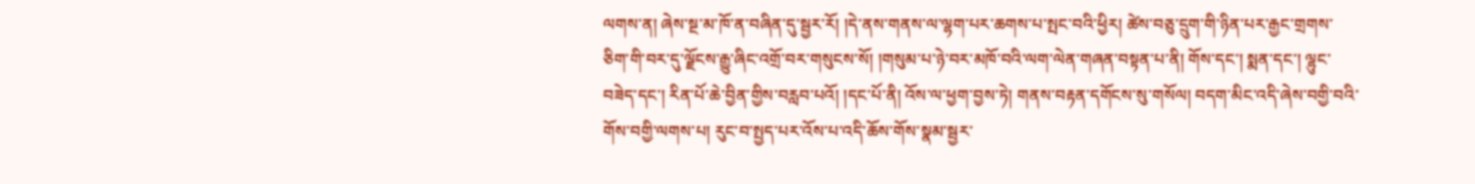ལགས་ན། ཞེས་སྔ་མ་ཁོ་ན་བཞིན་དུ་སྦྱར་རོ། །དེ་ནས་གནས་ལ་ལྷག་པར་ཆགས་པ་སྤང་བའི་ཕྱིར། ཚེས་བཅུ་དྲུག་གི་ཉིན་པར་རྒྱང་གྲགས་ཅིག་གི་བར་དུ་ལྗོངས་རྒྱུ་ཞིང་འགྲོ་བར་གསུངས་སོ། །གསུམ་པ་ཉེ་བར་མཁོ་བའི་ལག་ལེན་གཞན་བསྟན་པ་ནི། གོས་དང་། སྨན་དང་། ལྷུང་བཟེད་དང་། རིན་པོ་ཆེ་བྱིན་གྱིས་བརླབ་པའོ། །དང་པོ་ནི། འོས་ལ་ཕྱག་བྱས་ཏེ། གནས་བརྟན་དགོངས་སུ་གསོལ། བདག་མིང་འདི་ཞེས་བགྱི་བའི་གོས་བགྱི་ལགས་པ། རུང་བ་སྤྱད་པར་འོས་པ་འདི་ཆོས་གོས་སྣམ་སྦྱར་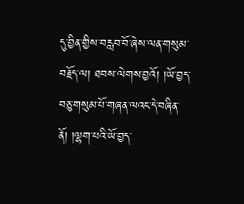དུ་བྱིན་གྱིས་བརླབ་བོ་ཞེས་ལན་གསུམ་བརྗོད་ལ། ཐབས་ལེགས་བྱའོ། །ཡོ་བྱད་བཅུ་གསུམ་པོ་གཞན་ལའང་དེ་བཞིན་ནོ། །ལྷག་པའི་ཡོ་བྱད་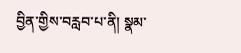བྱིན་གྱིས་བརླབ་པ་ནི། སྣམ་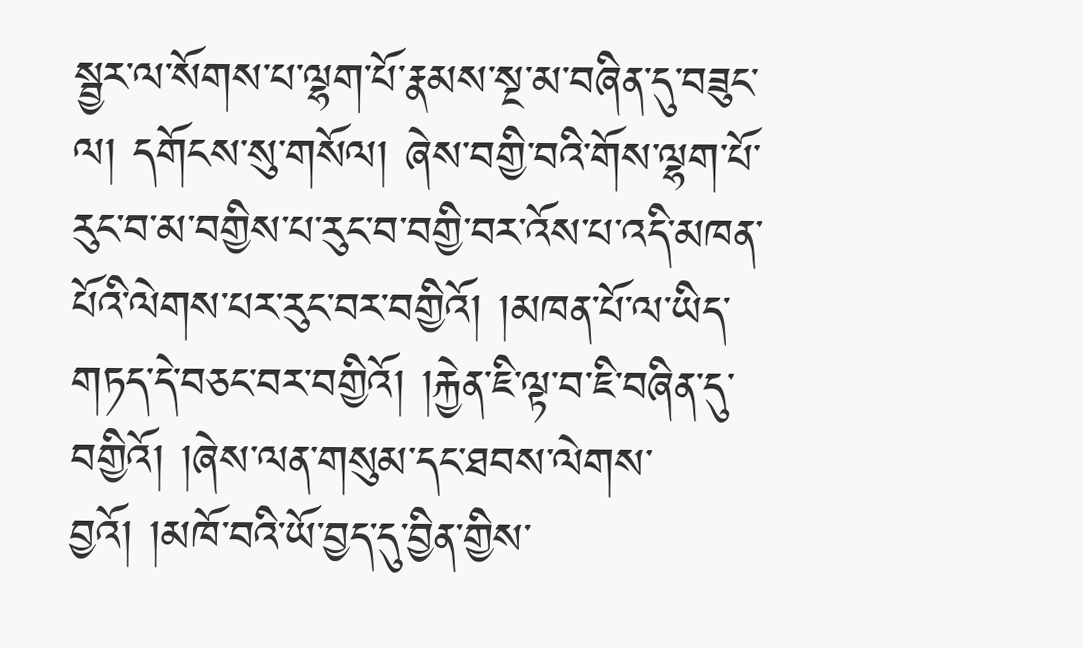སྦྱར་ལ་སོགས་པ་ལྷག་པོ་རྣམས་སྔ་མ་བཞིན་དུ་བཟུང་ལ། དགོངས་སུ་གསོལ། ཞེས་བགྱི་བའི་གོས་ལྷག་པོ་རུང་བ་མ་བགྱིས་པ་རུང་བ་བགྱི་བར་འོས་པ་འདི་མཁན་པོའི་ལེགས་པར་རུང་བར་བགྱིའོ། །མཁན་པོ་ལ་ཡིད་གཏད་དེ་བཅང་བར་བགྱིའོ། །རྐྱེན་ཇི་ལྟ་བ་ཇི་བཞིན་དུ་བགྱིའོ། །ཞེས་ལན་གསུམ་དང་ཐབས་ལེགས་བྱའོ། །མཁོ་བའི་ཡོ་བྱད་དུ་བྱིན་གྱིས་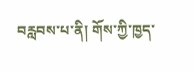བརླབས་པ་ནི། གོས་ཀྱི་ཁྱད་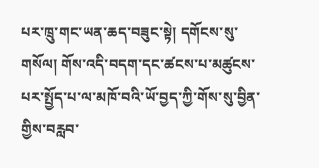པར་ཁྲུ་གང་ཡན་ཆད་བཟུང་སྟེ། དགོངས་སུ་གསོལ། གོས་འདི་བདག་དང་ཚངས་པ་མཚུངས་པར་སྤྱོད་པ་ལ་མཁོ་བའི་ཡོ་བྱད་ཀྱི་གོས་སུ་བྱིན་གྱིས་བརླབ་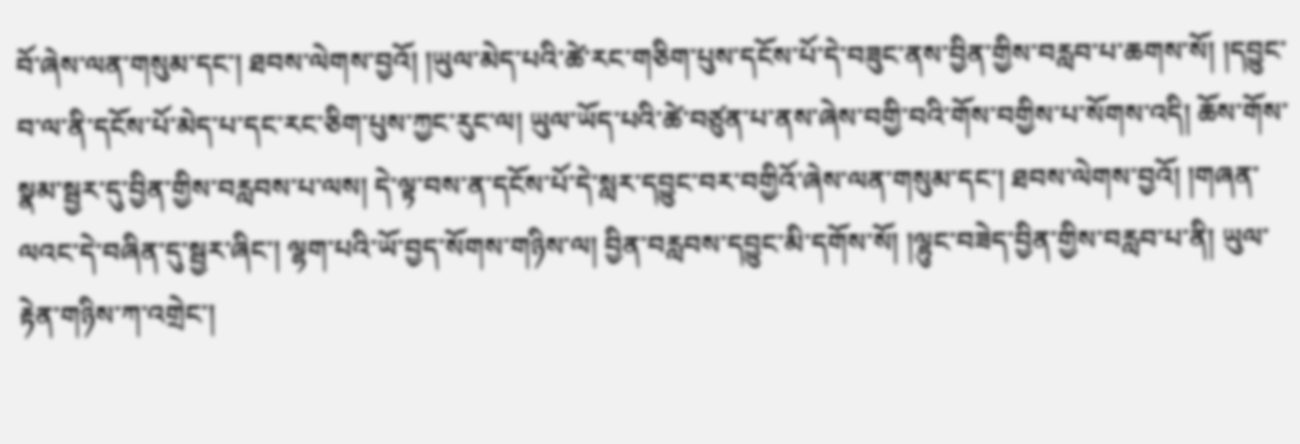བོ་ཞེས་ལན་གསུམ་དང་། ཐབས་ལེགས་བྱའོ། །ཡུལ་མེད་པའི་ཚེ་རང་གཅིག་པུས་དངོས་པོ་དེ་བཟུང་ནས་བྱིན་གྱིས་བརླབ་པ་ཆགས་སོ། །དབྱུང་བ་ལ་ནི་དངོས་པོ་མེད་པ་དང་རང་ཅིག་པུས་ཀྱང་རུང་ལ། ཡུལ་ཡོད་པའི་ཚེ་བཙུན་པ་ནས་ཞེས་བགྱི་བའི་གོས་བགྱིས་པ་སོགས་འདི། ཆོས་གོས་སྣམ་སྦྱར་དུ་བྱིན་གྱིས་བརླབས་པ་ལས། དེ་ལྟ་བས་ན་དངོས་པོ་དེ་སླར་དབྱུང་བར་བགྱིའོ་ཞེས་ལན་གསུམ་དང་། ཐབས་ལེགས་བྱའོ། །གཞན་ལའང་དེ་བཞིན་དུ་སྦྱར་ཞིང་། ལྷག་པའི་ཡོ་བྱད་སོགས་གཉིས་ལ། བྱིན་བརླབས་དབྱུང་མི་དགོས་སོ། །ལྷུང་བཟེད་བྱིན་གྱིས་བརླབ་པ་ནི། ཡུལ་རྟེན་གཉིས་ཀ་འགྲེང་།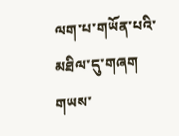ལག་པ་གཡོན་པའི་མཐིལ་དུ་གཞག གཡས་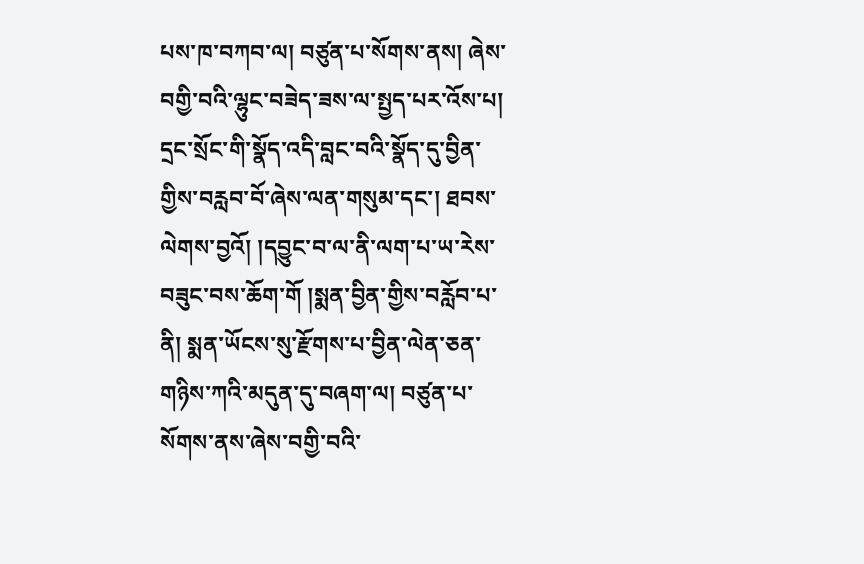པས་ཁ་བཀབ་ལ། བཙུན་པ་སོགས་ནས། ཞེས་བགྱི་བའི་ལྷུང་བཟེད་ཟས་ལ་སྤྱད་པར་འོས་པ། དྲང་སྲོང་གི་སྣོད་འདི་བླང་བའི་སྣོད་དུ་བྱིན་གྱིས་བརླབ་བོ་ཞེས་ལན་གསུམ་དང་། ཐབས་ལེགས་བྱའོ། །དབྱུང་བ་ལ་ནི་ལག་པ་ཡ་རེས་བཟུང་བས་ཆོག་གོ །སྨན་བྱིན་གྱིས་བརློབ་པ་ནི། སྨན་ཡོངས་སུ་རྫོགས་པ་བྱིན་ལེན་ཅན་གཉིས་ཀའི་མདུན་དུ་བཞག་ལ། བཙུན་པ་སོགས་ནས་ཞེས་བགྱི་བའི་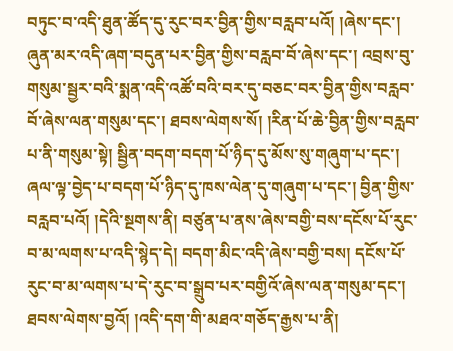བཏུང་བ་འདི་ཐུན་ཚོད་དུ་རུང་བར་བྱིན་གྱིས་བརླབ་པའོ། །ཞེས་དང་། ཞུན་མར་འདི་ཞག་བདུན་པར་བྱིན་གྱིས་བརླབ་བོ་ཞེས་དང་། འབྲས་བུ་གསུམ་སྦྱར་བའི་སྨན་འདི་འཚོ་བའི་བར་དུ་བཅང་བར་བྱིན་གྱིས་བརླབ་བོ་ཞེས་ལན་གསུམ་དང་། ཐབས་ལེགས་སོ། །རིན་པོ་ཆེ་བྱིན་གྱིས་བརླབ་པ་ནི་གསུམ་སྟེ། སྦྱིན་བདག་བདག་པོ་ཉིད་དུ་མོས་སུ་གཞུག་པ་དང་། ཞལ་ལྟ་བྱེད་པ་བདག་པོ་ཉིད་དུ་ཁས་ལེན་དུ་གཞུག་པ་དང་། བྱིན་གྱིས་བརླབ་པའོ། །དེའི་སྔགས་ནི། བཙུན་པ་ནས་ཞེས་བགྱི་བས་དངོས་པོ་རུང་བ་མ་ལགས་པ་འདི་སྙེད་དེ། བདག་མིང་འདི་ཞེས་བགྱི་བས། དངོས་པོ་རུང་བ་མ་ལགས་པ་དེ་རུང་བ་སྒྲུབ་པར་བགྱིའོ་ཞེས་ལན་གསུམ་དང་། ཐབས་ལེགས་བྱའོ། །འདི་དག་གི་མཐའ་གཅོད་རྒྱས་པ་ནི།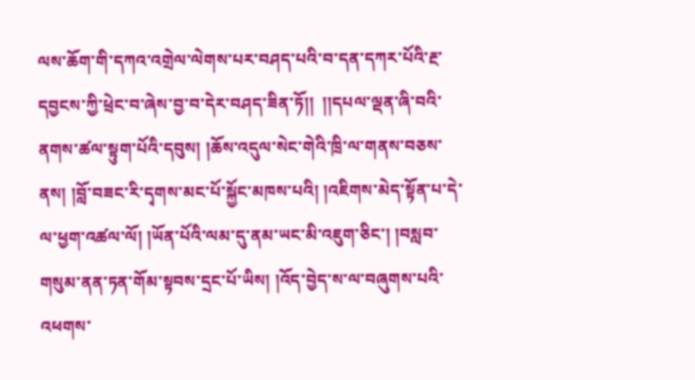ལས་ཆོག་གི་དཀའ་འགྲེལ་ལེགས་པར་བཤད་པའི་བ་དན་དཀར་པོའི་རྔ་དབྱངས་ཀྱི་ཕྲེང་བ་ཞེས་བྱ་བ་དེར་བཤད་ཟིན་ཏོ།།  །།དཔལ་ལྡན་ཞི་བའི་ནགས་ཚལ་སྟུག་པོའི་དབུས། །ཆོས་འདུལ་སེང་གེའི་ཁྲི་ལ་གནས་བཅས་ནས། །བློ་བཟང་རི་དྭགས་མང་པོ་སྐྱོང་མཁས་པའི། །འཇིགས་མེད་སྟོན་པ་དེ་ལ་ཕྱག་འཚལ་ལོ། །ཡོན་པོའི་ལམ་དུ་ནམ་ཡང་མི་འཇུག་ཅིང་། །བསླབ་གསུམ་ནན་ཏན་གོམ་སྟབས་དྲང་པོ་ཡིས། །འོད་བྱེད་ས་ལ་བཞུགས་པའི་འཕགས་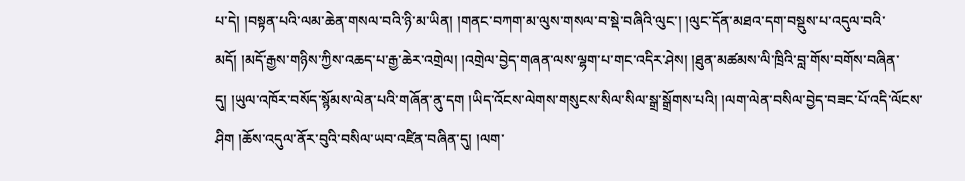པ་དེ། །བསྟན་པའི་ལམ་ཆེན་གསལ་བའི་ཉི་མ་ཡིན། །གནང་བཀག་མ་ལུས་གསལ་བ་སྡེ་བཞིའི་ལུང་། །ལུང་དོན་མཐའ་དག་བསྡུས་པ་འདུལ་བའི་མདོ། །མདོ་རྒྱས་གཉིས་ཀྱིས་འཆད་པ་རྒྱ་ཆེར་འགྲེལ། །འགྲེལ་བྱེད་གཞན་ལས་ལྷག་པ་གང་འདིར་ཤེས། །ཐུན་མཚམས་ལི་ཁྲིའི་བླ་གོས་བགོས་བཞིན་དུ། །ཡུལ་འཁོར་བསོད་སྙོམས་ལེན་པའི་གཞོན་ནུ་དག །ཡིད་འོངས་ལེགས་གསུངས་སིལ་སིལ་སྒྲ་སྒྲོགས་པའི། །ལག་ལེན་བསིལ་བྱེད་བཟང་པོ་འདི་ལོངས་ཤིག །ཆོས་འདུལ་ནོར་བུའི་བསིལ་ཡབ་འཛིན་བཞིན་དུ། །ལག་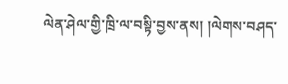ལེན་ཤེལ་གྱི་ཁྲི་ལ་བསྟི་བྱས་ནས། །ལེགས་བཤད་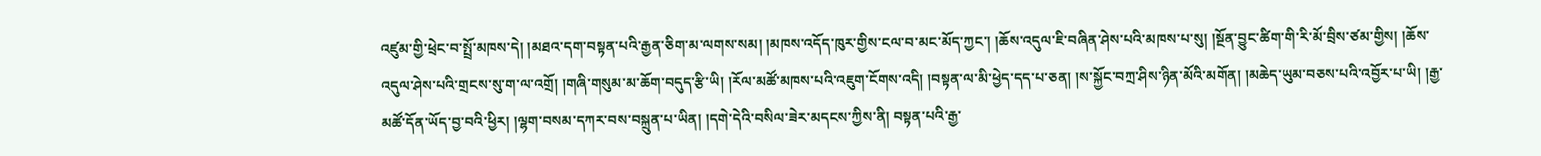འཛུམ་གྱི་ཕྲེང་བ་སྤྲོ་མཁས་དེ། །མཐའ་དག་བསྟན་པའི་རྒྱན་ཅིག་མ་ལགས་སམ། །མཁས་འདོད་ཁུར་གྱིས་ངལ་བ་མང་མོད་ཀྱང་། །ཆོས་འདུལ་ཇི་བཞིན་ཤེས་པའི་མཁས་པ་སུ། །སྔོན་བྱུང་ཚིག་གི་རི་མོ་བྲིས་ཙམ་གྱིས། །ཆོས་འདུལ་ཤེས་པའི་གྲངས་སུ་ག་ལ་འགྲོ། །གཞི་གསུམ་མ་ཆོག་བདུད་རྩི་ཡི། །རོལ་མཚོ་མཁས་པའི་འཇུག་ངོགས་འདི། །བསྟན་ལ་མི་ཕྱེད་དད་པ་ཅན། །ས་སྐྱོང་བཀྲ་ཤིས་ཉིན་མོའི་མགོན། །མཆེད་ཡུམ་བཅས་པའི་འབྱོར་པ་ཡི། །རྒྱ་མཚོ་དོན་ཡོད་བྱ་བའི་ཕྱིར། །ལྷག་བསམ་དཀར་བས་བསྐྲུན་པ་ཡིན། །དགེ་དེའི་བསིལ་ཟེར་མདངས་ཀྱིས་ནི། བསྟན་པའི་རྒྱ་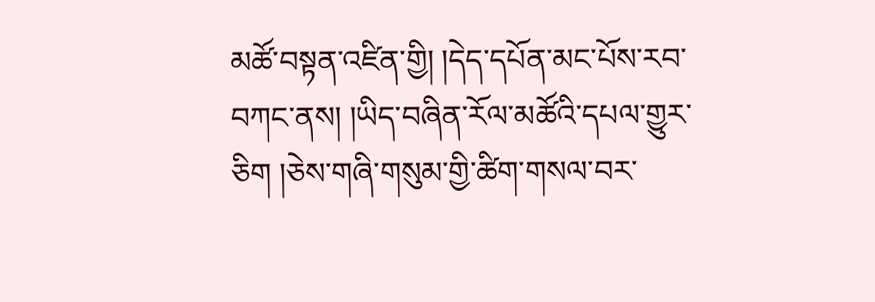མཚོ་བསྟན་འཛིན་གྱི། །དེད་དཔོན་མང་པོས་རབ་བཀང་ནས། །ཡིད་བཞིན་རོལ་མཚོའི་དཔལ་གྱུར་ཅིག །ཅེས་གཞི་གསུམ་གྱི་ཚིག་གསལ་བར་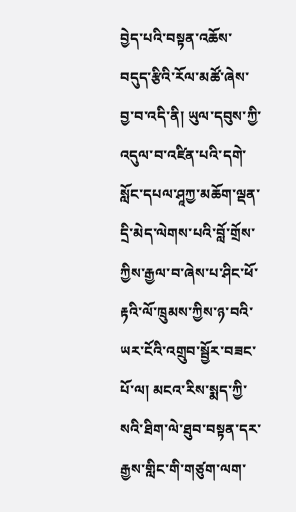བྱེད་པའི་བསྟན་འཆོས་བདུད་རྩིའི་རོལ་མཚོ་ཞེས་བྱ་བ་འདི་ནི། ཡུལ་དབུས་ཀྱི་འདུལ་བ་འཛིན་པའི་དགེ་སློང་དཔལ་ཤཱཀྱ་མཆོག་ལྡན་དྲི་མེད་ལེགས་པའི་བློ་གྲོས་ཀྱིས་རྒྱལ་བ་ཞེས་པ་ཤིང་ཕོ་རྟའི་ལོ་ཁྲུམས་ཀྱིས་ཉ་བའི་ཡར་ངོའི་འགྲུབ་སྦྱོར་བཟང་པོ་ལ། མངའ་རིས་སྨད་ཀྱི་སའི་ཐིག་ལེ་ཐུབ་བསྟན་དར་རྒྱས་གླིང་གི་གཙུག་ལག་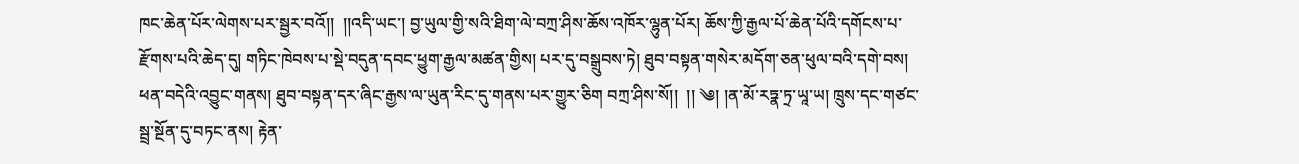ཁང་ཆེན་པོར་ལེགས་པར་སྦྱར་བའོ།།  །།འདི་ཡང་། བྱ་ཡུལ་གྱི་སའི་ཐིག་ལེ་བཀྲ་ཤིས་ཆོས་འཁོར་ལྷུན་པོར། ཆོས་ཀྱི་རྒྱལ་པོ་ཆེན་པོའི་དགོངས་པ་རྫོགས་པའི་ཆེད་དུ། གཏིང་ཁེབས་པ་སྡེ་བདུན་དབང་ཕྱུག་རྒྱལ་མཚན་གྱིས། པར་དུ་བསྒྲུབས་ཏེ། ཐུབ་བསྟན་གསེར་མདོག་ཅན་ཕུལ་བའི་དགེ་བས། ཕན་བདེའི་འབྱུང་གནས། ཐུབ་བསྟན་དར་ཞིང་རྒྱས་ལ་ཡུན་རིང་དུ་གནས་པར་གྱུར་ཅིག བཀྲ་ཤིས་སོ།།  །། ༄། །ན་མོ་རཏྣ་ཏྲ་ཡཱ་ཡ། ཁྲུས་དང་གཙང་སྦྲ་སྔོན་དུ་བཏང་ནས། རྟེན་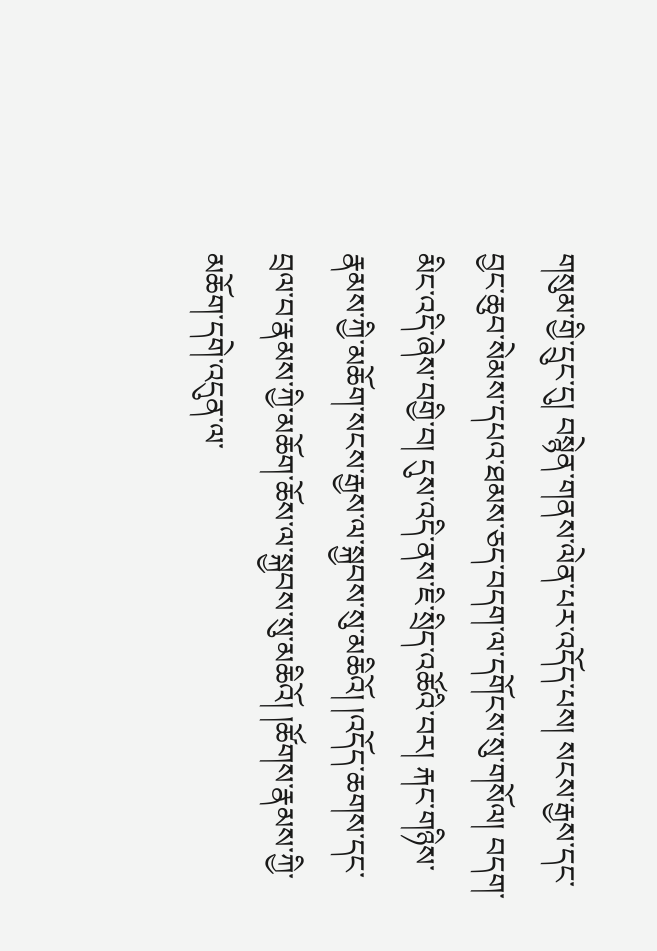གསུམ་གྱི་དྲུང་དུ། བསྙེན་གནས་ལེན་པར་འདོད་པས། སངས་རྒྱས་དང་བྱང་ཆུབ་སེམས་དཔའ་ཐམས་ཅད་བདག་ལ་དགོངས་སུ་གསོལ། བདག་མིང་འདི་ཞེས་བགྱི་བ། དུས་འདི་ནས་ཇི་སྲིད་འཚོའི་བར། རྐང་གཉིས་རྣམས་ཀྱི་མཆོག་སངས་རྒྱས་ལ་སྐྱབས་སུ་མཆིའོ། །འདོད་ཆགས་དང་བྲལ་བ་རྣམས་ཀྱི་མཆོག་ཆོས་ལ་སྐྱབས་སུ་མཆིའོ། །ཚོགས་རྣམས་ཀྱི་མཆོག་དགེ་འདུན་ལ་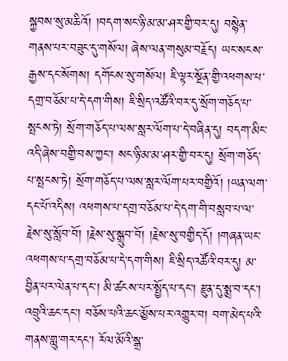སྐྱབས་སུ་མཆིའོ། །བདག་སང་ཉི་མ་མ་ཤར་གྱི་བར་དུ། བསྙེན་གནས་པར་བཟུང་དུ་གསོལ། ཞེས་ལན་གསུམ་བརྗོད། ཡང་སངས་རྒྱས་དང་སོགས། དགོངས་སུ་གསོལ། ཇི་ལྟར་སྔོན་གྱི་འཕགས་པ་དགྲ་བཅོམ་པ་དེ་དག་གིས། ཇི་སྲིད་འཚོའི་བར་དུ་སྲོག་གཅོད་པ་སྤངས་ཏེ། སྲོག་གཅོད་པ་ལས་སླར་ལོག་པ་དེ་བཞིན་དུ། བདག་མིང་འདི་ཞེས་བགྱི་བས་ཀྱང་། སང་ཉི་མ་མ་ཤར་གྱི་བར་དུ། སྲོག་གཅོད་པ་སྤངས་ཏེ། སྲོག་གཅོད་པ་ལས་སླར་ལོག་པར་བགྱིའོ། །ཡན་ལག་དང་པོ་འདིས། འཕགས་པ་དགྲ་བཅོམ་པ་དེ་དག་གི་བསླབ་པ་ལ་རྗེས་སུ་སློབ་བོ། །རྗེས་སུ་སྒྲུབ་བོ། །རྗེས་སུ་བགྱིད་དོ། །གཞན་ཡང་འཕགས་པ་དགྲ་བཅོམ་པ་དེ་དག་གིས། ཇི་སྲིད་འཚོའི་བར་དུ། མ་བྱིན་པར་ལེན་པ་དང་། མི་ཚངས་པར་སྤྱོད་པ་དང་། རྫུན་དུ་སྨྲ་བ་དང་། འབྲུའི་ཆང་དང་། བཅོས་པའི་ཆང་མྱོས་པར་འགྱུར་བ། བག་མེད་པའི་གནས་གླུ་གར་དང་། རོལ་མོའི་སྒྲ་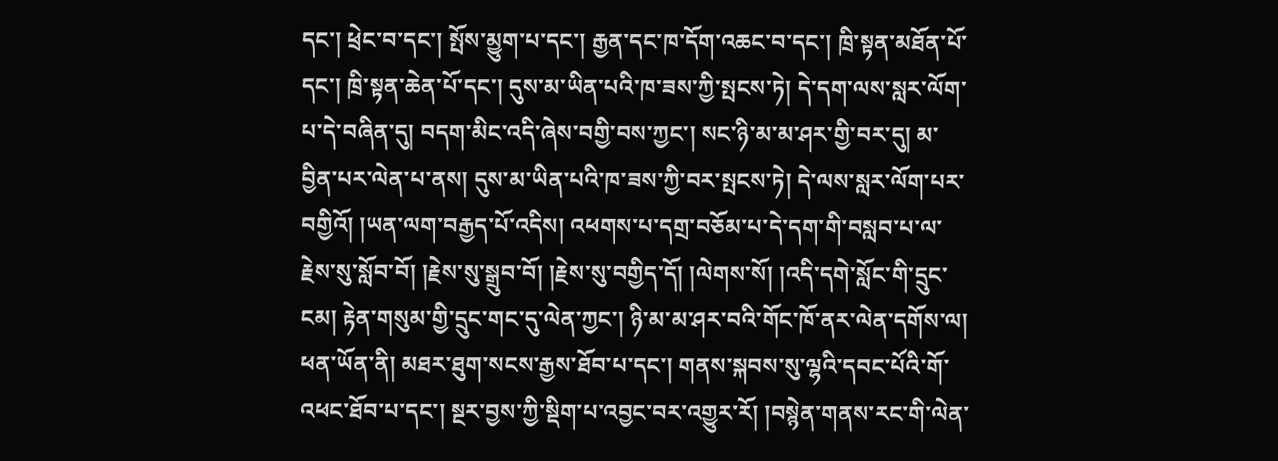དང་། ཕྲེང་བ་དང་། སྤོས་མྱུག་པ་དང་། རྒྱན་དང་ཁ་དོག་འཆང་བ་དང་། ཁྲི་སྟན་མཐོན་པོ་དང་། ཁྲི་སྟན་ཆེན་པོ་དང་། དུས་མ་ཡིན་པའི་ཁ་ཟས་ཀྱི་སྤངས་ཏེ། དེ་དག་ལས་སླར་ལོག་པ་དེ་བཞིན་དུ། བདག་མིང་འདི་ཞེས་བགྱི་བས་ཀྱང་། སང་ཉི་མ་མ་ཤར་གྱི་བར་དུ། མ་བྱིན་པར་ལེན་པ་ནས། དུས་མ་ཡིན་པའི་ཁ་ཟས་ཀྱི་བར་སྤངས་ཏེ། དེ་ལས་སླར་ལོག་པར་བགྱིའོ། །ཡན་ལག་བརྒྱད་པོ་འདིས། འཕགས་པ་དགྲ་བཅོམ་པ་དེ་དག་གི་བསླབ་པ་ལ་རྗེས་སུ་སློབ་བོ། །རྗེས་སུ་སྒྲུབ་བོ། །རྗེས་སུ་བགྱིད་དོ། །ལེགས་སོ། །འདི་དགེ་སློང་གི་དྲུང་ངམ། རྟེན་གསུམ་གྱི་དྲུང་གང་དུ་ལེན་ཀྱང་། ཉི་མ་མ་ཤར་བའི་གོང་ཁོ་ནར་ལེན་དགོས་ལ། ཕན་ཡོན་ནི། མཐར་ཐུག་སངས་རྒྱས་ཐོབ་པ་དང་། གནས་སྐབས་སུ་ལྷའི་དབང་པོའི་གོ་འཕང་ཐོབ་པ་དང་། སྔར་བྱས་ཀྱི་སྡིག་པ་འབྱང་བར་འགྱུར་རོ། །བསྙེན་གནས་རང་གི་ལེན་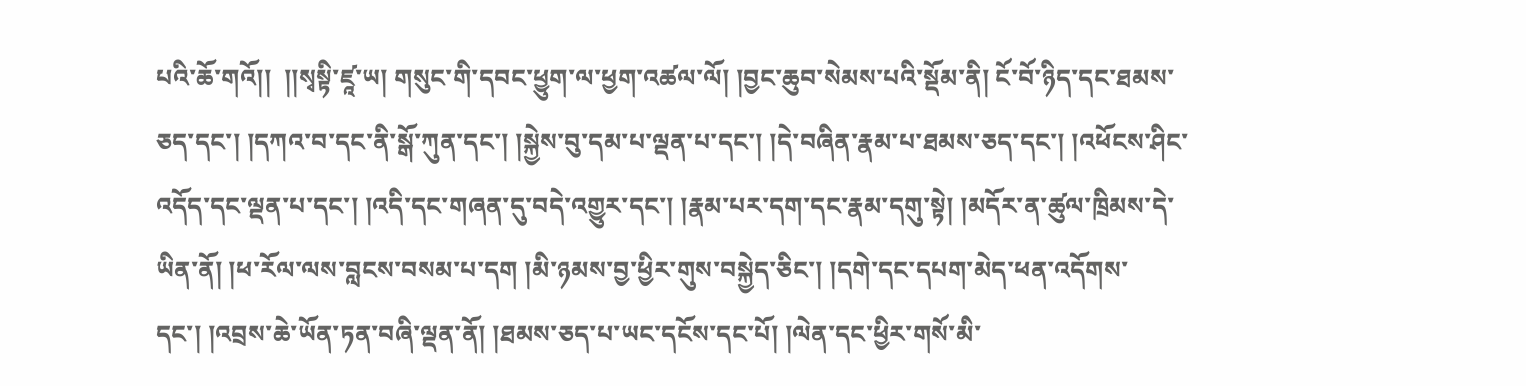པའི་ཆོ་གའོ།།  །།སྭསྟི་ཛཱ་ཡ། གསུང་གི་དབང་ཕྱུག་ལ་ཕྱག་འཚལ་ལོ། །བྱང་ཆུབ་སེམས་པའི་སྡོམ་ནི། ངོ་བོ་ཉིད་དང་ཐམས་ཅད་དང་། །དཀའ་བ་དང་ནི་སྒོ་ཀུན་དང་། །སྐྱེས་བུ་དམ་པ་ལྡན་པ་དང་། །དེ་བཞིན་རྣམ་པ་ཐམས་ཅད་དང་། །འཕོངས་ཤིང་འདོད་དང་ལྡན་པ་དང་། །འདི་དང་གཞན་དུ་བདེ་འགྱུར་དང་། །རྣམ་པར་དག་དང་རྣམ་དགུ་སྟེ། །མདོར་ན་ཚུལ་ཁྲིམས་དེ་ཡིན་ནོ། །ཕ་རོལ་ལས་བླངས་བསམ་པ་དག །མི་ཉམས་བྱ་ཕྱིར་གུས་བསྐྱེད་ཅིང་། །དགེ་དང་དཔག་མེད་ཕན་འདོགས་དང་། །འབྲས་ཆེ་ཡོན་ཏན་བཞི་ལྡན་ནོ། །ཐམས་ཅད་པ་ཡང་དངོས་དང་པོ། །ལེན་དང་ཕྱིར་གསོ་མི་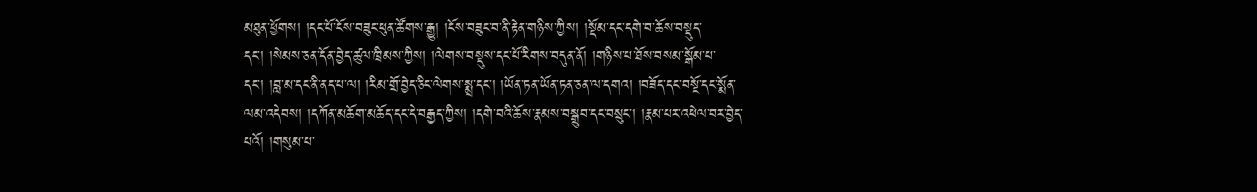མཐུན་ཕྱོགས། །དང་པོ་ངོས་བཟུང་ཕུན་ཚོགས་རྒྱུ། །ངོས་བཟུང་བ་ནི་རྟེན་གཉིས་ཀྱིས། །སྡོམ་དང་དགེ་བ་ཆོས་བསྡུད་དང་། །སེམས་ཅན་དོན་བྱེད་ཚུལ་ཁྲིམས་ཀྱིས། །ལེགས་བསྡུས་དང་པོ་རིགས་བདུན་ནོ། །གཉིས་པ་ཐོས་བསམ་སྒོམ་པ་དང་། །བླ་མ་དང་ནི་ནད་པ་ལ། །རིམ་གྲོ་བྱེད་ཅིང་ལེགས་སྨྲ་དང་། །ཡོན་ཏན་ཡོན་ཏན་ཅན་ལ་དགའ། །བཟོད་དང་བསྔོ་དང་སྨོན་ལམ་འདེབས། །དཀོན་མཆོག་མཆོད་དང་དེ་བརྒྱད་ཀྱིས། །དགེ་བའི་ཆོས་རྣམས་བསྒྲུབ་དང་བསྲུང་། །རྣམ་པར་འཕེལ་བར་བྱེད་པའོ། །གསུམ་པ་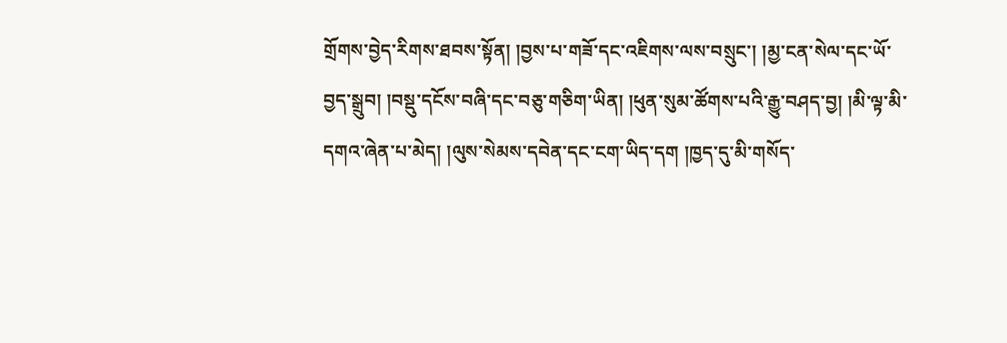གྲོགས་བྱེད་རིགས་ཐབས་སྟོན། །བྱས་པ་གཟོ་དང་འཇིགས་ལས་བསྲུང་། །མྱ་ངན་སེལ་དང་ཡོ་བྱད་སྒྲུབ། །བསྡུ་དངོས་བཞི་དང་བཅུ་གཅིག་ཡིན། །ཕུན་སུམ་ཚོགས་པའི་རྒྱུ་བཤད་བྱ། །མི་ལྟ་མི་དགའ་ཞེན་པ་མེད། །ལུས་སེམས་དབེན་དང་ངག་ཡིད་དག །ཁྱད་དུ་མི་གསོད་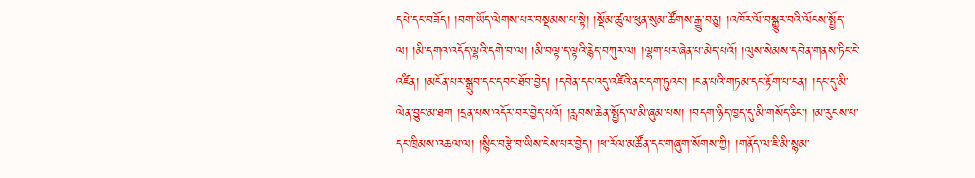དཔེ་དང་བཟོད། །བག་ཡོད་ལེགས་པར་བསྡམས་པ་སྟེ། །སྡོམ་ཚུལ་ཕུན་སུམ་ཚོགས་རྒྱུ་བཅུ། །འཁོར་ལོ་བསྒྱུར་བའི་ལོངས་སྤྱོད་ལ། །མི་དགའ་འདོད་ལྷའི་དགེ་བ་ལ། །མི་བལྟ་ད་ལྟའི་རྙེད་བཀུར་ལ། །ལྷག་པར་ཞེན་པ་མེད་པའོ། །ལུས་སེམས་དབེན་གནས་ཏིང་ངེ་འཛིན། །མངོན་པར་སྒྲུབ་དང་དབང་ཐོབ་བྱེད། །དབེན་དང་འདུ་འཛིའི་ནང་དག་ཏུའང་། །ངན་པའི་གཏམ་དང་རྟོག་པ་ངན། །དང་དུ་མི་ལེན་བྱུང་མ་ཐག །དྲན་པས་འདོར་བར་བྱེད་པའོ། །རླབས་ཆེན་སྤྱོད་ལ་མི་ཞུམ་པས། །བདག་ཉིད་ཁྱད་དུ་མི་གསོད་ཅིང་། །མ་རུངས་པ་དང་ཁྲིམས་འཆལ་ལ། །སྙིང་བརྩེ་བ་ཡིས་ངེས་པར་བྱེད། །ཕ་རོལ་མཚོན་དང་གཞུག་སོགས་ཀྱི། །གནོད་ལ་ཇི་མི་སྙམ་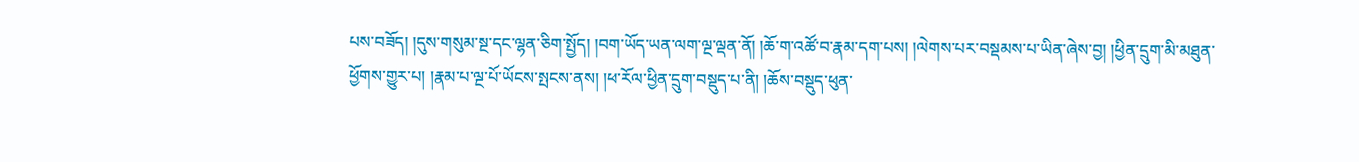པས་བཟོད། །དུས་གསུམ་སྔ་དང་ལྷན་ཅིག་སྤྱོད། །བག་ཡོད་ཡན་ལག་ལྔ་ལྡན་ནོ། །ཆོ་ག་འཚོ་བ་རྣམ་དག་པས། །ལེགས་པར་བསྡམས་པ་ཡིན་ཞེས་བྱ། །ཕྱིན་དྲུག་མི་མཐུན་ཕྱོགས་གྱུར་པ། །རྣམ་པ་ལྔ་པོ་ཡོངས་སྤངས་ནས། །ཕ་རོལ་ཕྱིན་དྲུག་བསྡུད་པ་ནི། །ཆོས་བསྡུད་ཕུན་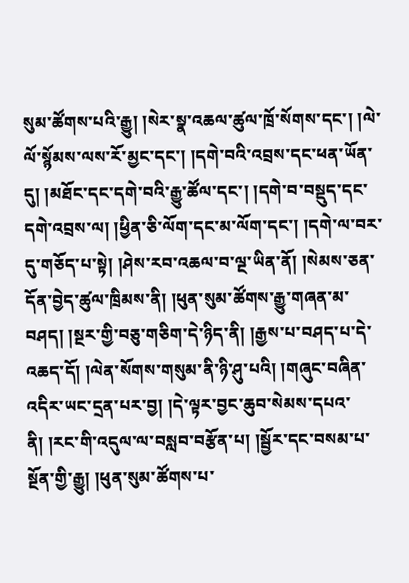སུམ་ཚོགས་པའི་རྒྱུ། །སེར་སྣ་འཆལ་ཚུལ་ཁྲོ་སོགས་དང་། །ལེ་ལོ་སྙོམས་ལས་རོ་མྱང་དང་། །དགེ་བའི་འབྲས་དང་ཕན་ཡོན་དུ། །མཐོང་དང་དགེ་བའི་རྒྱུ་ཚོལ་དང་། །དགེ་བ་བསྡུད་དང་དགེ་འབྲས་ལ། །ཕྱིན་ཅི་ལོག་དང་མ་ལོག་དང་། །དགེ་ལ་བར་དུ་གཅོད་པ་སྟེ། །ཤེས་རབ་འཆལ་བ་ལྔ་ཡིན་ནོ། །སེམས་ཅན་དོན་བྱེད་ཚུལ་ཁྲིམས་ནི། །ཕུན་སུམ་ཚོགས་རྒྱུ་གཞན་མ་བཤད། །སྔར་གྱི་བཅུ་གཅིག་དེ་ཉིད་ནི། །རྒྱས་པ་བཤད་པ་དེ་འཆད་དོ། །ལེན་སོགས་གསུམ་ནི་ཉི་ཤུ་པའི། །གཞུང་བཞིན་འདིར་ཡང་དྲན་པར་བྱ། །དེ་ལྟར་བྱང་ཆུབ་སེམས་དཔའ་ནི། །རང་གི་འདུལ་ལ་བསླབ་བརྩོན་པ། །སྦྱོར་དང་བསམ་པ་སྔོན་གྱི་རྒྱུ། །ཕུན་སུམ་ཚོགས་པ་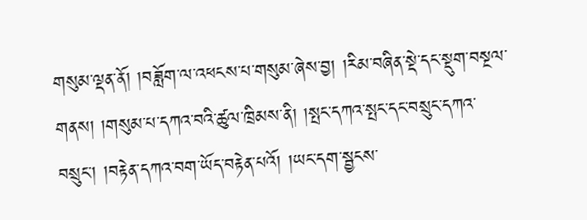གསུམ་ལྡན་ནོ། །བཟློག་ལ་འཕངས་པ་གསུམ་ཞེས་བྱ། །རིམ་བཞིན་སྡེ་དང་སྡུག་བསྔལ་གནས། །གསུམ་པ་དཀའ་བའི་ཚུལ་ཁྲིམས་ནི། །སྤང་དཀའ་སྤང་དང་བསྲུང་དཀའ་བསྲུང་། །བརྟེན་དཀའ་བག་ཡོད་བརྟེན་པའོ། །ཡང་དག་སྦྱངས་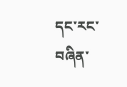དང་རང་བཞིན་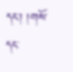དང་། །གསོ་དང་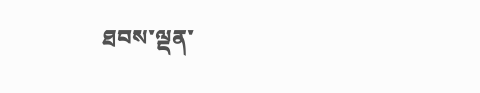ཐབས་ལྡན་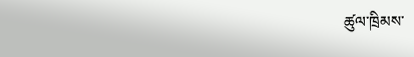ཚུལ་ཁྲིམས་